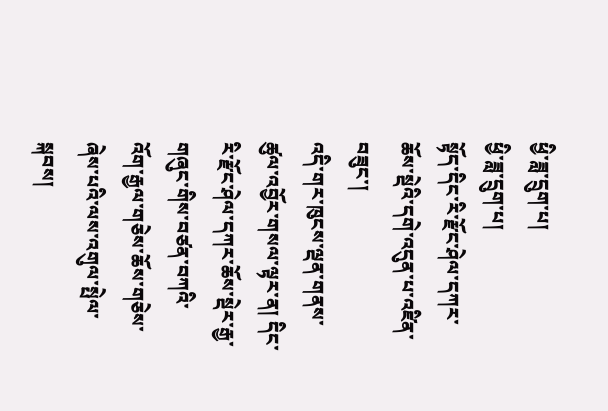ཕྱི་ཟླ་དྲུག་པ།
ཕྱི་ཟླ་དྲུག་པ།
སྟོད་དིང་རི་རྫོང་ཤེལ་དཀར་ཆོས་སྡེའི་དགེ་འདུན་པ་འཛིན་བཟུང་།
འདི་གར་ཁུངས་ལྡན་གནས་ཚུལ་འབྱོར་གསལ་ལྟར་ན། དིང་རི་རྫོང་ཤེལ་དཀར་ཆོས་སྡེར་རྒྱ་གཞུང་གིས་བཙན་བཀའི་
འོག་རྒྱལ་གཅེས་ཆོས་གཅེས་ཞེས་པའི་ལས་འགུལ་སྤེལ་སྐབས།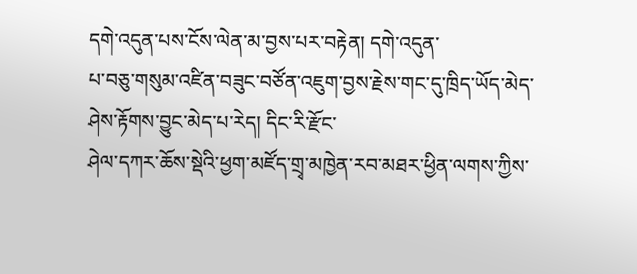དགེ་འདུན་པས་ངོས་ལེན་མ་བྱས་པར་བརྟེན། དགེ་འདུན་
པ་བཅུ་གསུམ་འཛིན་བཟུང་བཙོན་འཇུག་བྱས་རྗེས་གང་དུ་ཁྲིད་ཡོད་མེད་ཤེས་རྟོགས་བྱུང་མེད་པ་རེད། དིང་རི་རྫོང་
ཤེལ་དཀར་ཆོས་སྡེའི་ཕྱག་མཛོད་གྲྭ་མཁྱེན་རབ་མཐར་ཕྱིན་ལགས་ཀྱིས་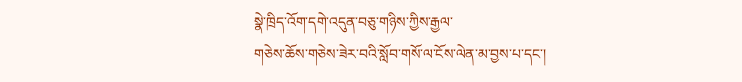སྣེ་ཁྲིད་འོག་དགེ་འདུན་བཅུ་གཉིས་ཀྱིས་རྒྱལ་
གཅེས་ཆོས་གཅེས་ཟེར་བའི་སློབ་གསོ་ལ་ངོས་ལེན་མ་བྱས་པ་དང་།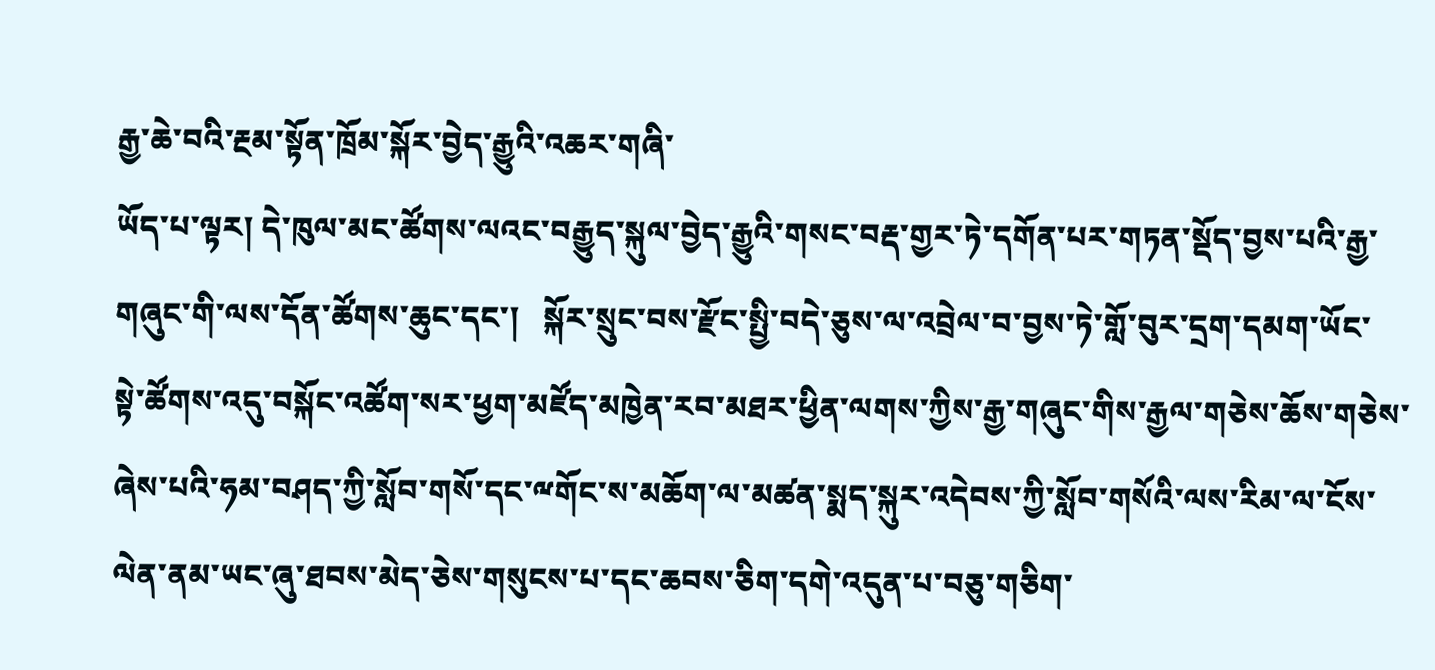རྒྱ་ཆེ་བའི་རྔམ་སྟོན་ཁྲོམ་སྐོར་བྱེད་རྒྱུའི་འཆར་གཞི་
ཡོད་པ་ལྟར། དེ་ཁུལ་མང་ཚོགས་ལའང་བརྒྱུད་སྐུལ་བྱེད་རྒྱུའི་གསང་བརྡ་གྱར་ཏེ་དགོན་པར་གཏན་སྡོད་བྱས་པའི་རྒྱ་
གཞུང་གི་ལས་དོན་ཚོགས་ཆུང་དང་།   སྐོར་སྲུང་བས་རྫོང་སྤྱི་བདེ་ཅུས་ལ་འབྲེལ་བ་བྱས་ཏེ་གློ་བུར་དྲག་དམག་ཡོང་
སྟེ་ཚོགས་འདུ་བསྐོང་འཚོག་སར་ཕྱག་མཛོད་མཁྱེན་རབ་མཐར་ཕྱིན་ལགས་ཀྱིས་རྒྱ་གཞུང་གིས་རྒྱལ་གཅེས་ཆོས་གཅེས་
ཞེས་པའི་ཧམ་བཤད་ཀྱི་སློབ་གསོ་དང་ྋགོང་ས་མཆོག་ལ་མཚན་སྨད་སྐུར་འདེབས་ཀྱི་སློབ་གསོའི་ལས་རིམ་ལ་ངོས་
ལེན་ནམ་ཡང་ཞུ་ཐབས་མེད་ཅེས་གསུངས་པ་དང་ཆབས་ཅིག་དགེ་འདུན་པ་བཅུ་གཅིག་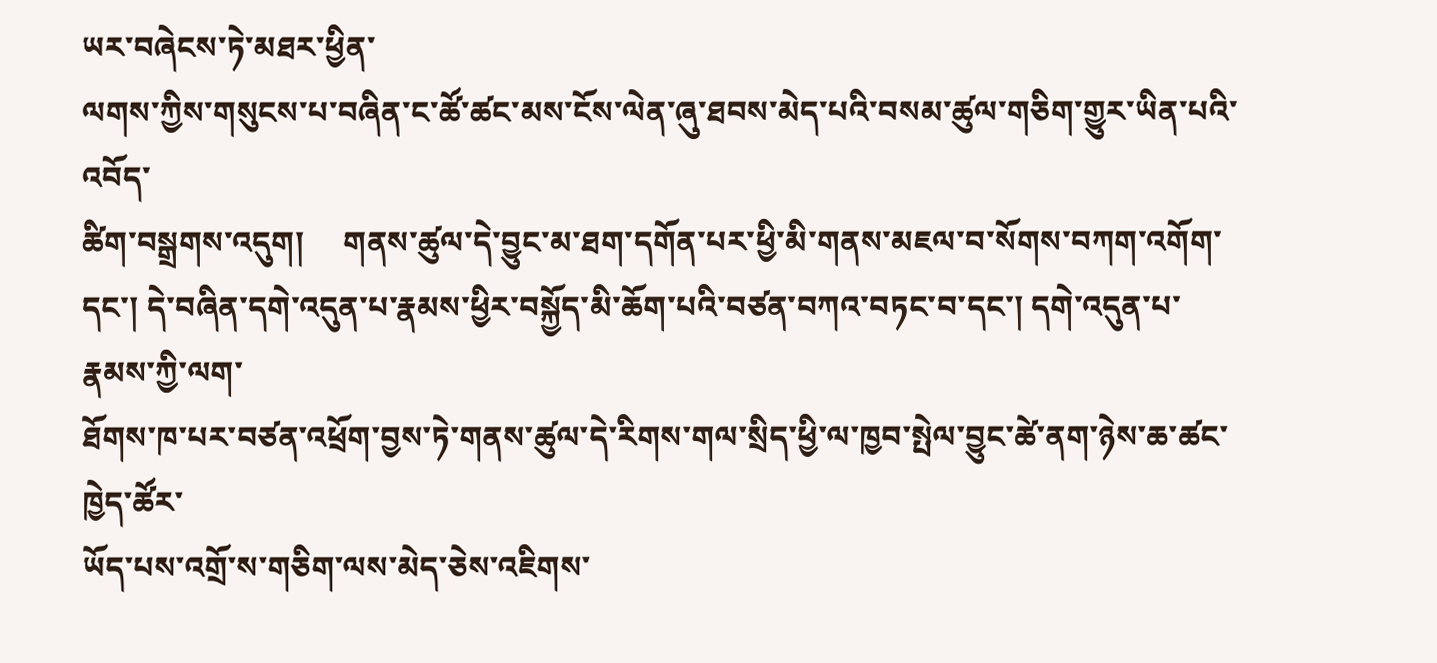ཡར་བཞེངས་ཏེ་མཐར་ཕྱིན་
ལགས་ཀྱིས་གསུངས་པ་བཞིན་ང་ཚོ་ཚང་མས་ངོས་ལེན་ཞུ་ཐབས་མེད་པའི་བསམ་ཚུལ་གཅིག་གྱུར་ཡིན་པའི་འབོད་
ཚིག་བསྒྲགས་འདུག།     གནས་ཚུལ་དེ་བྱུང་མ་ཐག་དགོན་པར་ཕྱི་མི་གནས་མཇལ་བ་སོགས་བཀག་འགོག་དང་། དེ་བཞིན་དགེ་འདུན་པ་རྣམས་ཕྱིར་བསྐྱོད་མི་ཆོག་པའི་བཙན་བཀའ་བཏང་བ་དང་། དགེ་འདུན་པ་རྣམས་ཀྱི་ལག་
ཐོགས་ཁ་པར་བཙན་འཕྲོག་བྱས་ཏེ་གནས་ཚུལ་དེ་རིགས་གལ་སྲིད་ཕྱི་ལ་ཁྱབ་སྤེལ་བྱུང་ཚེ་ནག་ཉེས་ཆ་ཚང་ཁྱེད་ཚོར་
ཡོད་པས་འགྲོ་ས་གཅིག་ལས་མེད་ཅེས་འཇིགས་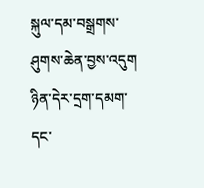སྐུལ་དམ་བསྒྲགས་ཤུགས་ཆེན་བྱས་འདུག ཉིན་དེར་དྲག་དམག་དང་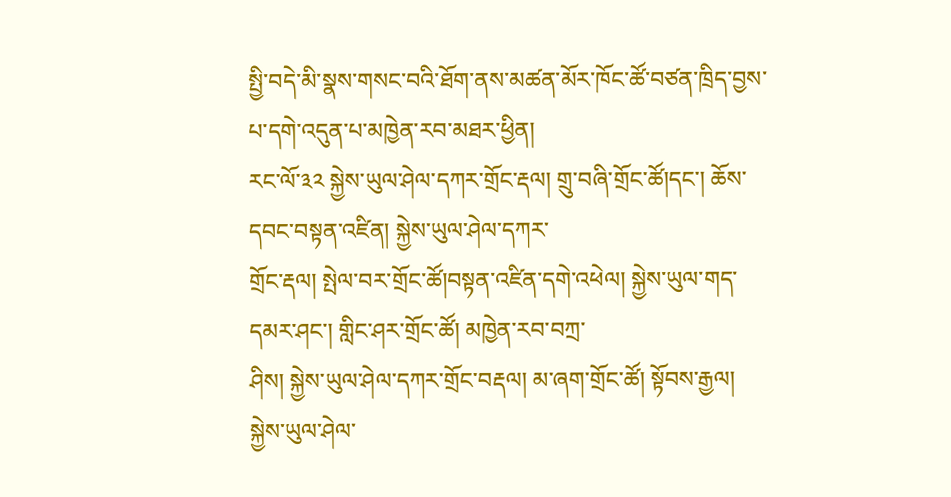སྤྱི་བདེ་མི་སྣས་གསང་བའི་ཐོག་ནས་མཚན་མོར་ཁོང་ཚོ་བཙན་ཁྲིད་བྱས་པ་དགེ་འདུན་པ་མཁྱེན་རབ་མཐར་ཕྱིན།
རང་ལོ་༣༢ སྐྱེས་ཡུལ་ཤེལ་དཀར་གྲོང་རྡལ། གྲུ་བཞི་གྲོང་ཚོ།དང་། ཆོས་དབང་བསྟན་འཛིན། སྐྱེས་ཡུལ་ཤེལ་དཀར་
གྲོང་རྡལ། སྤེལ་བར་གྲོང་ཚོ།བསྟན་འཛིན་དགེ་འཕེལ། སྐྱེས་ཡུལ་གད་དམར་ཤང་། གླིང་ཤར་གྲོང་ཚོ། མཁྱེན་རབ་བཀྲ་
ཤིས། སྐྱེས་ཡུལ་ཤེལ་དཀར་གྲོང་བརྡལ། མ་ཞག་གྲོང་ཚོ། སྟོབས་རྒྱལ། སྐྱེས་ཡུལ་ཤེལ་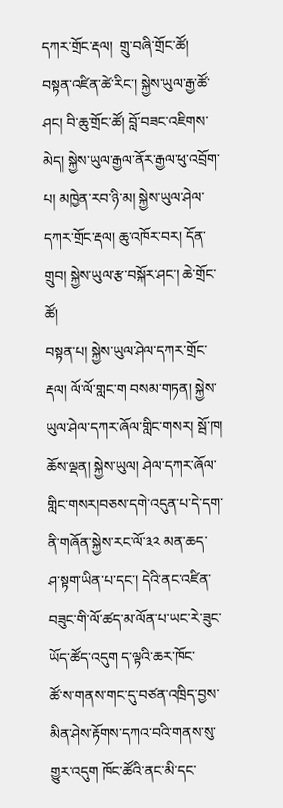དཀར་གྲོང་རྡལ།  གྲུ་བཞི་གྲོང་ཚོ།
བསྟན་འཛིན་ཚེ་རིང་། སྐྱེས་ཡུལ་རྒྱ་ཚོ་ཤང། བི་ཆུ་གྲོང་ཚོ། བློ་བཟང་འཇིགས་མེད། སྐྱེས་ཡུལ་རྒྱལ་ནོར་རྒྱལ་ཕུ་འབྲོག་
པ། མཁྱེན་རབ་ཉི་མ། སྐྱེས་ཡུལ་ཤེལ་དཀར་གྲོང་རྡལ། ཆུ་འཁོར་བར། དོན་གྲུབ། སྐྱེས་ཡུལ་རྩ་བསྐོར་ཤང་། ཆེ་གྲོང་ཚོ།
བསྟན་པ། སྐྱེས་ཡུལ་ཤེལ་དཀར་གྲོང་རྡལ། ལོ་ལོ་གླང་ག བསམ་གཏན། སྐྱེས་ཡུལ་ཤེལ་དཀར་ཞོལ་གླིང་གསར། སྦོ་ཁ།
ཆོས་ལྡན། སྐྱེས་ཡུལ། ཤེལ་དཀར་ཞོལ་གླིང་གསར།བཅས་དགེ་འདུན་པ་དེ་དག་ནི་གཞོན་སྐྱེས་རང་ལོ་༣༢ མན་ཆད་
ཤ་སྟག་ཡིན་པ་དང་། དེའི་ནང་འཛིན་བཟུང་གི་ལོ་ཚད་མ་ལོན་པ་ཡང་རེ་ཟུང་ཡོད་ཚོད་འདུག ད་ལྟའི་ཆར་ཁོང་
ཚོ་ས་གནས་གང་དུ་བཙན་འཁྲིད་བྱས་མིན་ཤེས་རྟོགས་དཀའ་བའི་གནས་སུ་གྱུར་འདུག ཁོང་ཚོའི་ནང་མི་དང་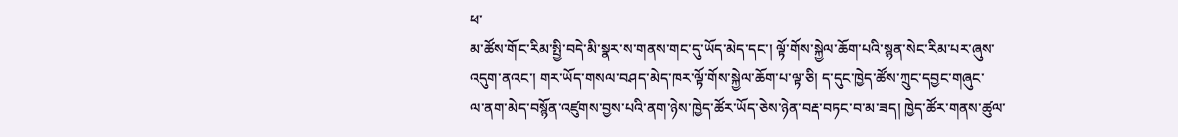ཕ་
མ་ཚོས་གོང་རིམ་སྤྱི་བདེ་མི་སྣར་ས་གནས་གང་དུ་ཡོད་མེད་དང་། ལྟོ་གོས་སྐྱེལ་ཆོག་པའི་སྙན་སེང་རིམ་པར་ཞུས་
འདུག་ནའང་། གར་ཡོད་གསལ་བཤད་མེད་ཁར་ལྟོ་གོས་སྐྱེལ་ཆོག་པ་ལྟ་ཅི། ད་དུང་ཁྱེད་ཚོས་ཀྲུང་དབྱང་གཞུང་
ལ་ནག་མེད་བསྙོན་འཛུགས་བྱས་པའི་ནག་ཉེས་ཁྱེད་ཚོར་ཡོད་ཅེས་ཉེན་བརྡ་བཏང་བ་མ་ཟད། ཁྱེད་ཚོར་གནས་ཚུལ་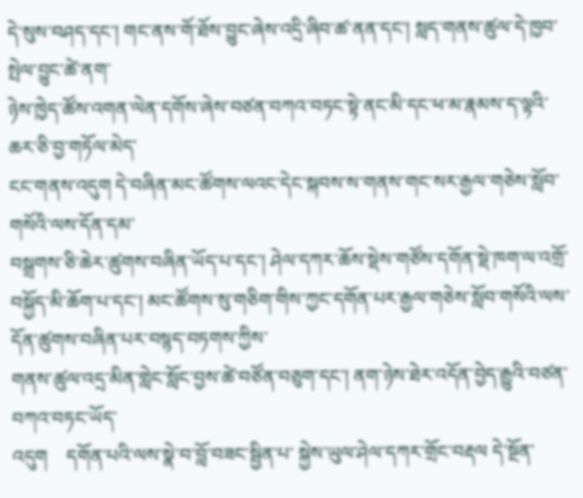དེ་སུས་བཤད་དང་། གང་ནས་གོ་ཐོས་བྱུང་ཞེས་འདྲི་ཞིབ་ཚ་ནན་དང་། སླད་གནས་ཚུལ་དེ་ཁྱབ་སྤེལ་བྱུང་ཚེ་ནག་
ཉེས་ཁྱེད་ཚོས་འགན་ལེན་དགོས་ཞེས་བཙན་བཀའ་བཏང་སྟེ་ནང་མི་དང་ཕ་མ་རྣམས་ད་ལྟའི་ཆར་ཅི་བྱ་གཏོལ་མེད་
ངང་གནས་འདུག དེ་བཞིན་མང་ཚོགས་ལའང་དེང་སྐབས་ས་གནས་གང་སར་རྒྱལ་གཅེས་སློབ་གསོའི་ལས་དོན་དམ་
བསྒྲགས་ཅི་ཆེར་ཚུགས་བཞིན་ཡོད་པ་དང་། ཤེལ་དཀར་ཆོས་སྡེས་གཙོས་དགོན་སྡེ་ཁག་ལ་འགྲོ་བསྐྱོད་མི་ཆོག་པ་དང་། མང་ཚོགས་སུ་གཅིག་གིས་ཀྱང་དགོན་པར་རྒྱལ་གཅེས་སློབ་གསོའི་ལས་དོན་ཚུགས་བཞིན་པར་བསྙད་བཏགས་ཀྱིས་
གནས་ཚུལ་འདྲ་མིན་གླེང་སློང་བྱས་ཚེ་བཙོན་བཅུག་དང་། ནག་ཉེས་ཐེར་འདོན་བྱེད་རྒྱུའི་བཙན་བཀའ་བཏང་ཡོད་
འདུག    དགོན་པའི་ལས་སྣེ་བ་བློ་བཟང་སྦྱིན་པ་ སྐྱེས་ཡུལ་ཤེལ་དཀར་གྲོང་བརྡལ དེ་སྔོན་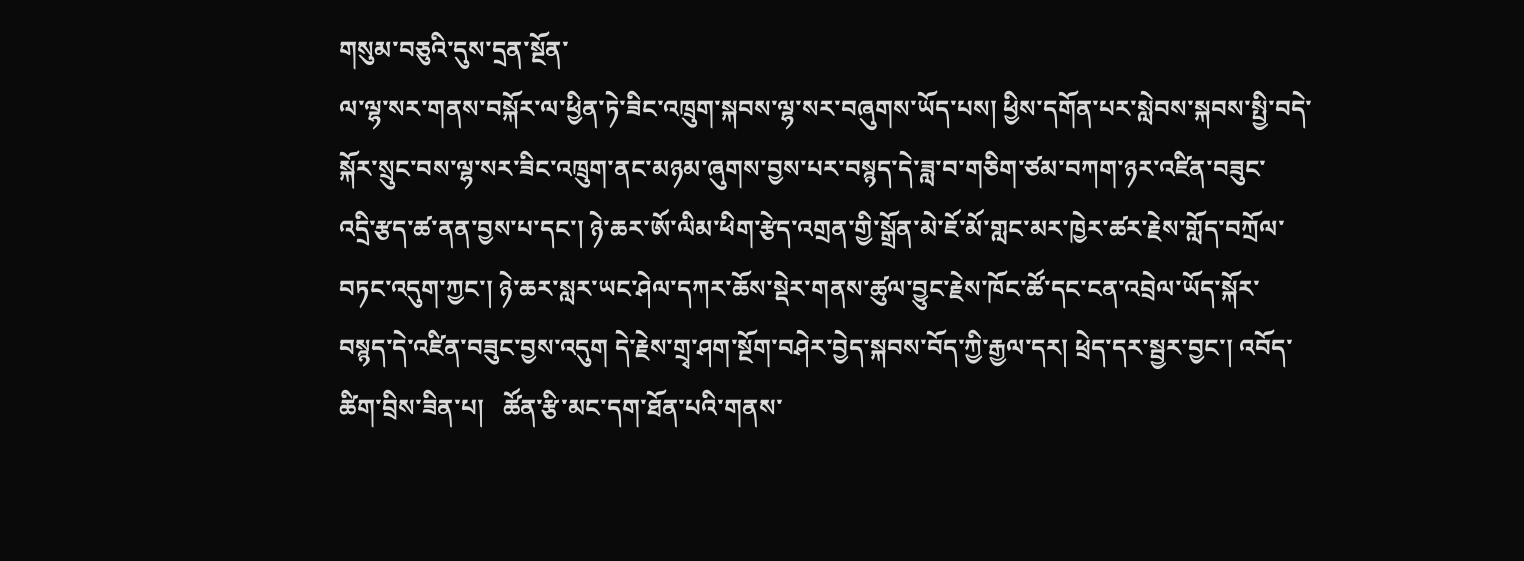གསུམ་བཅུའི་དུས་དྲན་སྔོན་
ལ་ལྷ་སར་གནས་བསྐོར་ལ་ཕྱིན་ཏེ་ཟིང་འཁྲུག་སྐབས་ལྷ་སར་བཞུགས་ཡོད་པས། ཕྱིས་དགོན་པར་སླེབས་སྐབས་སྤྱི་བདེ་
སྐོར་སྲུང་བས་ལྷ་སར་ཟིང་འཁྲུག་ནང་མཉམ་ཞུགས་བྱས་པར་བསྙད་དེ་ཟླ་བ་གཅིག་ཙམ་བཀག་ཉར་འཛིན་བཟུང་
འདྲི་རྩད་ཚ་ནན་བྱས་པ་དང་། ཉེ་ཆར་ཨོ་ལིམ་ཕིག་རྩེད་འགྲན་གྱི་སྒྲོན་མེ་ཇོ་མོ་གླང་མར་ཁྱེར་ཚར་རྗེས་གློད་བཀྲོལ་
བཏང་འདུག་ཀྱང་། ཉེ་ཆར་སླར་ཡང་ཤེལ་དཀར་ཆོས་སྡེར་གནས་ཚུལ་བྱུང་རྗེས་ཁོང་ཚོ་དང་ངན་འབྲེལ་ཡོད་སྐོར་
བསྙད་དེ་འཛིན་བཟུང་བྱས་འདུག དེ་རྗེས་གྲྭ་ཤག་སྔོག་བཤེར་བྱེད་སྐབས་བོད་ཀྱི་རྒྱལ་དར། ཕྲེད་དར་སྦྱར་བྱང་། འབོད་
ཚིག་བྲིས་ཟིན་པ།   ཚོན་རྩི་མང་དག་ཐོན་པའི་གནས་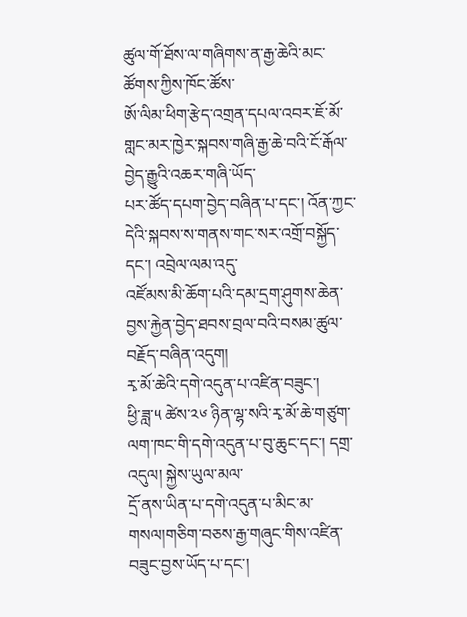ཚུལ་གོ་ཐོས་ལ་གཞིགས་ན་རྒྱ་ཆེའི་མང་ཚོགས་ཀྱིས་ཁོང་ཚོས་
ཨོ་ལིམ་ཕིག་རྩེད་འགྲན་དཔལ་འབར་ཇོ་མོ་གླང་མར་ཁྱེར་སྐབས་གཞི་རྒྱ་ཆེ་བའི་ངོ་རྒོལ་བྱེད་རྒྱུའི་འཆར་གཞི་ཡོད་
པར་ཚོད་དཔག་བྱེད་བཞིན་པ་དང་། འོན་ཀྱང་དེའི་སྐབས་ས་གནས་གང་སར་འགྲོ་བསྐྱོད་དང་། འབྲེལ་ལམ་འདུ་
འཛོམས་མི་ཆོག་པའི་དམ་དྲག་ཤུགས་ཆེན་བྱས་རྐྱེན་བྱེད་ཐབས་བྲལ་བའི་བསམ་ཚུལ་བརྗོད་བཞིན་འདུག།
རྭ་མོ་ཆེའི་དགེ་འདུན་པ་འཛིན་བཟུང་།
ཕྱི་ཟླ་༥ ཚེས་༢༦ ཉིན་ལྷ་སའི་རྭ་མོ་ཆེ་གཙུག་ལག་ཁང་གི་དགེ་འདུན་པ་བུ་ཆུང་དང་། དགྲ་འདུལ། སྐྱེས་ཡུལ་མལ་
དྲོ་ནས་ཡིན་པ་དགེ་འདུན་པ་མིང་མ་གསལ།གཅིག་བཅས་རྒྱ་གཞུང་གིས་འཛིན་བཟུང་བྱས་ཡོད་པ་དང་།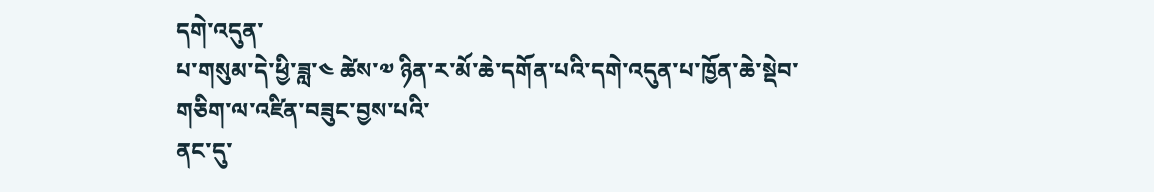དགེ་འདུན་
པ་གསུམ་དེ་ཕྱི་ཟླ་༤ ཚེས་༧ ཉིན་ར་མོ་ཆེ་དགོན་པའི་དགེ་འདུན་པ་ཁྱོན་ཆེ་སྡེབ་གཅིག་ལ་འཛིན་བཟུང་བྱས་པའི་
ནང་དུ་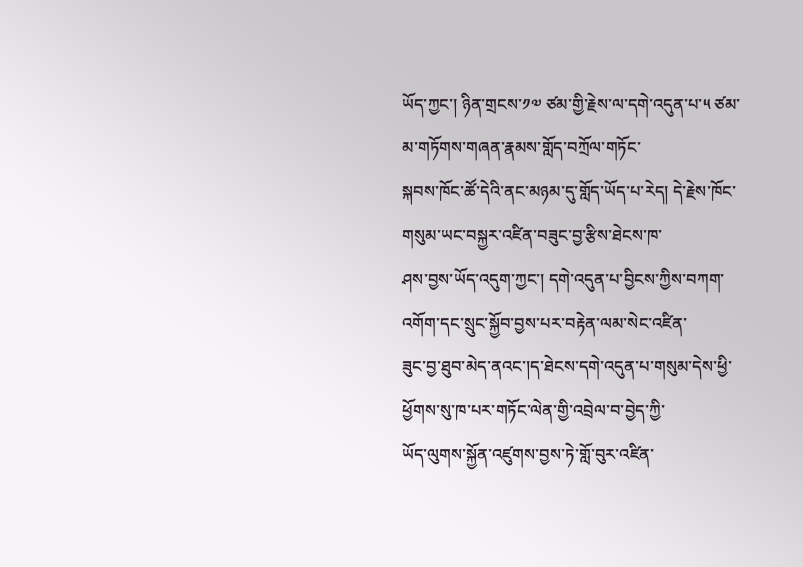ཡོད་ཀྱང་། ཉིན་གྲངས་༡༧ ཙམ་གྱི་རྗེས་ལ་དགེ་འདུན་པ་༥ ཙམ་མ་གཏོགས་གཞན་རྣམས་གློད་བཀྲོལ་གཏོང་
སྐབས་ཁོང་ཚོ་དེའི་ནང་མཉམ་དུ་གློད་ཡོད་པ་རེད། དེ་རྗེས་ཁོང་གསུམ་ཡང་བསྐྱར་འཛིན་བཟུང་བྱ་རྩིས་ཐེངས་ཁ་
ཤས་བྱས་ཡོད་འདུག་ཀྱང་། དགེ་འདུན་པ་བྱིངས་ཀྱིས་བཀག་འགོག་དང་སྲུང་སྐྱོབ་བྱས་པར་བརྟེན་ལམ་སེང་འཛིན་
ཟུང་བྱ་ཐུབ་མེད་ནའང་།ད་ཐེངས་དགེ་འདུན་པ་གསུམ་དེས་ཕྱི་ཕྱོགས་སུ་ཁ་པར་གཏོང་ལེན་གྱི་འབྲེལ་བ་བྱེད་ཀྱི་
ཡོད་ལུགས་སྐྱོན་འཛུགས་བྱས་ཏེ་གློ་བུར་འཛིན་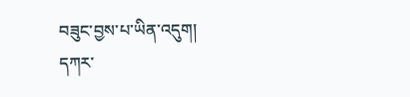བཟུང་བྱས་པ་ཡིན་འདུག།
དཀར་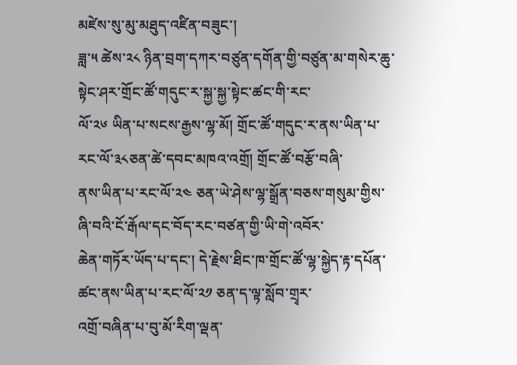མཛེས་སུ་མུ་མཐུད་འཛིན་བཟུང་།
ཟླ་༥ ཚེས་༢༨ ཉིན་བྲག་དཀར་བཙུན་དགོན་གྱི་བཙུན་མ་གསེར་ཆུ་སྟེང་ཤར་གྲོང་ཚོ་གདུང་ར་སྐྱ་སྐྱ་སྟེང་ཚང་གི་རང་
ལོ་༢༦ ཡིན་པ་སངས་རྒྱས་ལྷ་མོ། གྲོང་ཚོ་གདུང་ར་ནས་ཡིན་པ་རང་ལོ་༣༨ཅན་ཚེ་དབང་མཁའ་འགྲོ། གྲོང་ཚོ་བརྩོ་བཞི་
ནས་ཡིན་པ་རང་ལོ་༢༤ ཅན་ཡེ་ཤེས་ལྷ་སྒྲོན་བཅས་གསུམ་གྱིས་ཞི་བའི་ངོ་རྒོལ་དང་བོད་རང་བཙན་གྱི་ཡི་གེ་འབོར་
ཆེན་གཏོར་ཡོད་པ་དང་། དེ་རྗེས་ཐིང་ཁ་གྲོང་ཚོ་ལྷ་སྐྱེད་རྟ་དཔོན་ཚང་ནས་ཡིན་པ་རང་ལོ་༢༡ ཅན་ད་ལྟ་སློབ་གྲྭར་
འགྲོ་བཞིན་པ་བུ་མོ་རིག་ལྡན་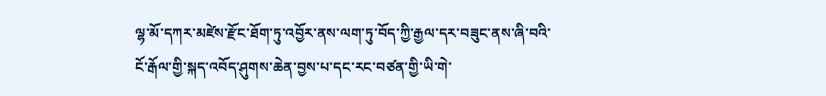ལྷ་མོ་དཀར་མཛེས་རྫོང་ཐོག་ཏུ་འབྱོར་ནས་ལག་ཏུ་བོད་ཀྱི་རྒྱལ་དར་བཟུང་ནས་ཞི་བའི་
ངོ་རྒོལ་གྱི་སྐད་འབོད་ཤུགས་ཆེན་བྱས་པ་དང་རང་བཙན་གྱི་ཡི་གེ་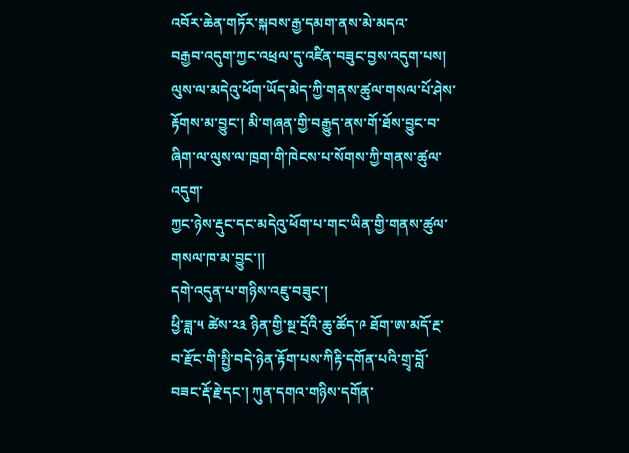འབོར་ཆེན་གཏོར་སྐབས་རྒྱ་དམག་ནས་མེ་མདའ་
བརྒྱབ་འདུག་ཀྱང་འཕྲལ་དུ་འཛིན་བཟུང་བྱས་འདུག་པས། ལུས་ལ་མདེའུ་ཕོག་ཡོད་མེད་ཀྱི་གནས་ཚུལ་གསལ་པོ་ཤེས་
རྟོགས་མ་བྱུང་། མི་གཞན་གྱི་བརྒྱུད་ནས་གོ་ཐོས་བྱུང་བ་ཞིག་ལ་ལུས་ལ་ཁྲག་གི་ཁེངས་པ་སོགས་ཀྱི་གནས་ཚུལ་འདུག་
ཀྱང་ཉེས་རྡུང་དང་མདེའུ་ཕོག་པ་གང་ཡིན་གྱི་གནས་ཚུལ་གསལ་ཁ་མ་བྱུང་།།
དགེ་འདུན་པ་གཉིས་འཇུ་བཟུང་།
ཕྱི་ཟླ་༥ ཚེས་༢༣ ཉིན་གྱི་སྔ་དྲོའི་ཆུ་ཚོད་༩ ཐོག་ཨ་མདོ་རྔ་བ་རྫོང་གི་སྤྱི་བདེ་ཉེན་རྟོག་པས་ཀིརྟི་དགོན་པའི་གྲྭ་བློ་
བཟང་རྡོ་རྗེ་དང་། ཀུན་དགའ་གཉིས་དགོན་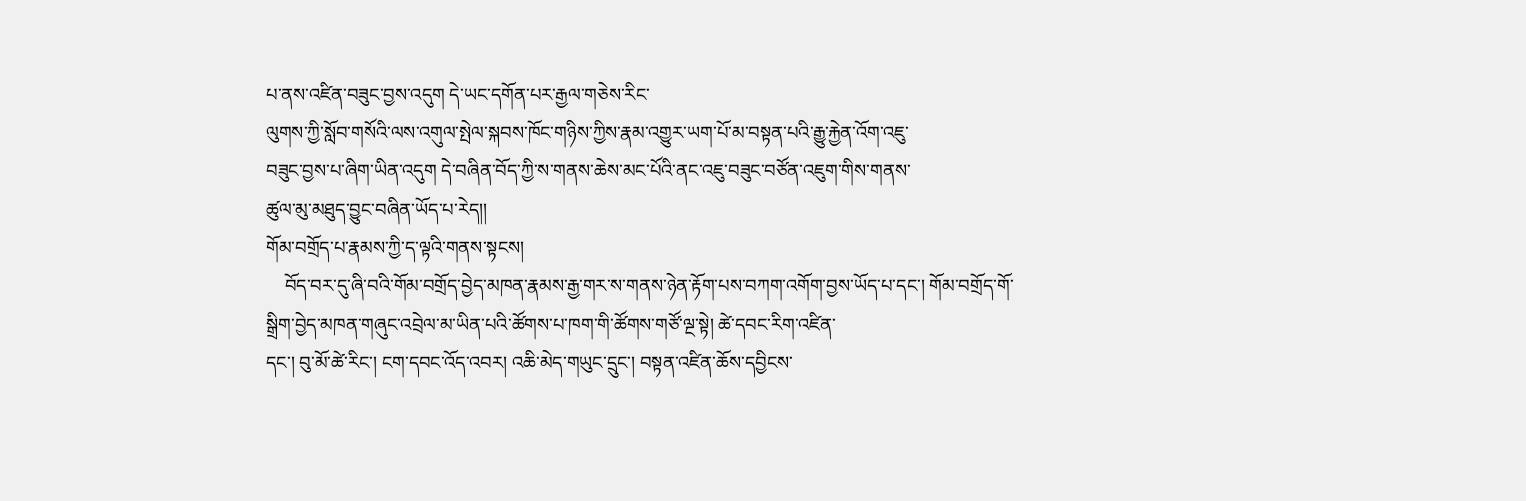པ་ནས་འཛིན་བཟུང་བྱས་འདུག དེ་ཡང་དགོན་པར་རྒྱལ་གཅེས་རིང་
ལུགས་ཀྱི་སློབ་གསོའི་ལས་འགུལ་སྤེལ་སྐབས་ཁོང་གཉིས་ཀྱིས་རྣམ་འགྱུར་ཡག་པོ་མ་བསྟན་པའི་རྒྱུ་རྐྱེན་འོག་འཇུ་
བཟུང་བྱས་པ་ཞིག་ཡིན་འདུག དེ་བཞིན་བོད་ཀྱི་ས་གནས་ཆེས་མང་པོའི་ནང་འཇུ་བཟུང་བཙོན་འཇུག་གིས་གནས་
ཚུལ་མུ་མཐུད་བྱུང་བཞིན་ཡོད་པ་རེད།།
གོམ་བགྲོད་པ་རྣམས་ཀྱི་ད་ལྟའི་གནས་སྟངས།
    བོད་བར་དུ་ཞི་བའི་གོམ་བགྲོད་བྱེད་མཁན་རྣམས་རྒྱ་གར་ས་གནས་ཉེན་རྟོག་པས་བཀག་འགོག་བྱས་ཡོད་པ་དང་། གོམ་བགྲོད་གོ་སྒྲིག་བྱེད་མཁན་གཞུང་འབྲེལ་མ་ཡིན་པའི་ཚོགས་པ་ཁག་གི་ཚོགས་གཙོ་ལྔ་སྟེ། ཚེ་དབང་རིག་འཛིན་
དང་། བུ་མོ་ཚེ་རིང་། ངག་དབང་འོད་འབར། འཆི་མེད་གཡུང་དྲུང་། བསྟན་འཛིན་ཆོས་དབྱིངས་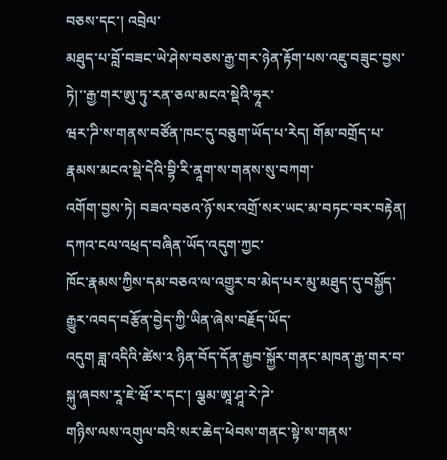བཅས་དང་། འབྲེལ་
མཐུད་པ་བློ་བཟང་ཡེ་ཤེས་བཅས་རྒྱ་གར་ཉེན་རྟོག་པས་འཇུ་བཟུང་བྱས་ཏེ།་་རྒྱ་གར་ཨུ་ཏུ་རན་ཅལ་མངའ་སྡེའི་ཧཱར་
ཝར་ཌི་ས་གནས་བཙོན་ཁང་དུ་བཅུག་ཡོད་པ་རེད། གོམ་བགྲོད་པ་རྣམས་མངའ་སྡེ་དེའི་བྷི་རི་ནཱག་ས་གནས་སུ་བཀག་
འགོག་བྱས་ཏེ། བཟའ་བཅའ་ཉོ་སར་འགྲོ་སར་ཡང་མ་བཏང་བར་བརྟེན། དཀའ་ངལ་འཕྲད་བཞིན་ཡོད་འདུག་ཀྱང་
ཁོང་རྣམས་ཀྱིས་དམ་བཅའ་ལ་འགྱུར་བ་མེད་པར་མུ་མཐུད་དུ་བསྐྱོད་རྒྱུར་འབད་བརྩོན་བྱེད་ཀྱི་ཡིན་ཞེས་བརྗོད་ཡོད་
འདུག ཟླ་འདིའི་ཚེས་༢ ཉིན་བོད་དོན་རྒྱབ་སྐྱོར་གནང་མཁན་རྒྱ་གར་བ་སྐུ་ཞབས་རཱ་ཇེ་ཝོ་ར་དང་། ལྕམ་ཨཱ་ཤཱ་རེ་ཌེ་
གཉིས་ལས་འགུལ་བའི་སར་ཆེད་ཕེབས་གནང་སྟེ་ས་གནས་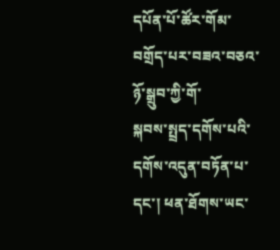དཔོན་པོ་ཚོར་གོམ་བགྲོད་པར་བཟའ་བཅའ་ཉོ་སྒྲུབ་ཀྱི་གོ་
སྐབས་སྤྲད་དགོས་པའི་དགོས་འདུན་བཏོན་པ་དང་། ཕན་ཐོགས་ཡང་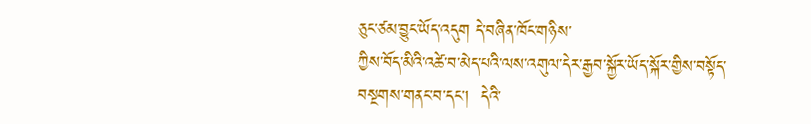ཅུང་ཙམ་བྱུང་ཡོད་འདུག དེ་བཞིན་ཁོང་གཉིས་
ཀྱིས་བོད་མིའི་འཚེ་བ་མེད་པའི་ལས་འགུལ་དེར་རྒྱབ་སྐྱོར་ཡོད་སྐོར་གྱིས་བསྟོད་བསྔགས་གནང་བ་དང་།  དེའི་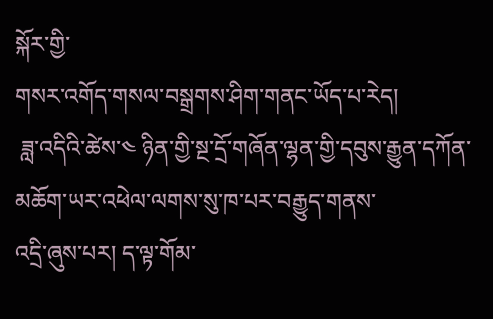སྐོར་གྱི་
གསར་འགོད་གསལ་བསྒྲགས་ཤིག་གནང་ཡོད་པ་རེད།
 ཟླ་འདིའི་ཚེས་༤ ཉིན་གྱི་སྔ་དྲོ་གཞོན་ལྷན་གྱི་དབུས་རྒྱུན་དཀོན་མཆོག་ཡར་འཕེལ་ལགས་སུ་ཁ་པར་བརྒྱུད་གནས་
འདྲི་ཞུས་པར། ད་ལྟ་གོམ་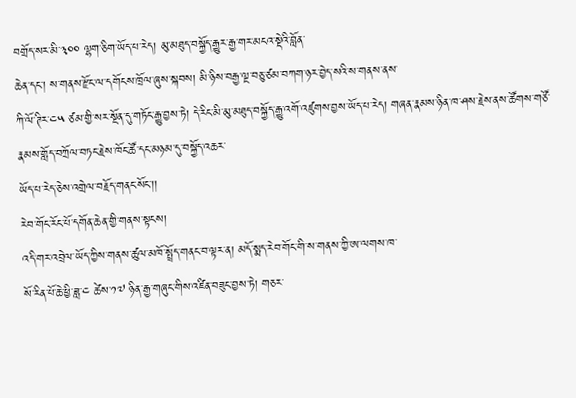བགྲོད་སར་མི་༣༠༠ ལྷག་ཅིག་ཡོད་པ་རེད། མུ་མཐུད་བསྐྱོད་རྒྱུར་རྒྱ་གར་མངའ་སྡེའི་བློན་
ཆེན་དང་། ས་གནས་རྫོང་ལ་དགོངས་ཁྲོལ་ཞུས་སྐབས། མི་ཉིས་བརྒྱ་ལྔ་བཅུ་ཙམ་བཀག་ཉར་བྱེད་སའི་ས་གནས་ནས་
ཀི་ལོ་ཊིར་༤༥ ཙམ་གྱི་སར་སྔོན་དུ་གཏོང་རྒྱུ་བྱས་ཏེ། དེ་རིང་མི་མུ་མཐུད་བསྐྱོད་རྒྱུ་འགོ་འཛུགས་བྱས་ཡོད་པ་རེད། གཞན་རྣམས་ཉིན་ཁ་ཤས་རྗེས་ནས་ཚོགས་གཙོ་རྣམས་གློད་བཀྲོལ་བཏང་རྗེས་ཁོང་ཚོ་དང་མཉམ་དུ་བསྐྱོད་འཆར་
ཡོད་པ་རེད་ཅེས་འགྲེལ་བརྗོད་གནང་སོང་།།
རེབ་གོང་རོང་པོ་དགོན་ཆེན་གྱི་གནས་སྟངས།
འདི་གར་འབྲེལ་ཡོད་ཀྱིས་གནས་ཚུལ་མཁོ་སྤྲོད་གནང་བ་ལྟར་ན། མདོ་སྨད་རེབ་གོང་གི་ས་གནས་ཀྱི་ཨ་ལགས་ཁ་
སོ་རིན་པོ་ཆེ་ཕྱི་ཟླ་༤ ཚེས་༡༧ ཉིན་རྒྱ་གཞུང་གིས་འཛིན་བཟུང་བྱས་ཏེ། གཅར་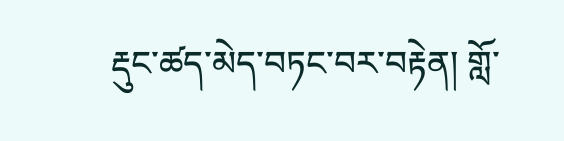རྡུང་ཚད་མེད་བཏང་བར་བརྟེན། གློ་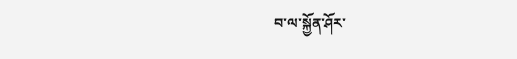བ་ལ་སྐྱོན་ཤོར་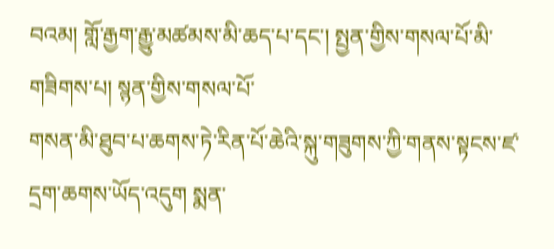བའམ། གློ་རྒྱག་རྒྱུ་མཚམས་མི་ཆད་པ་དང་། སྤྱན་གྱིས་གསལ་པོ་མི་གཟིགས་པ། སྙན་གྱིས་གསལ་པོ་
གསན་མི་ཐུབ་པ་ཆགས་ཏེ་རིན་པོ་ཆེའི་སྐུ་གཟུགས་ཀྱི་གནས་སྟངས་ཛ་དྲག་ཆགས་ཡོད་འདུག སྨན་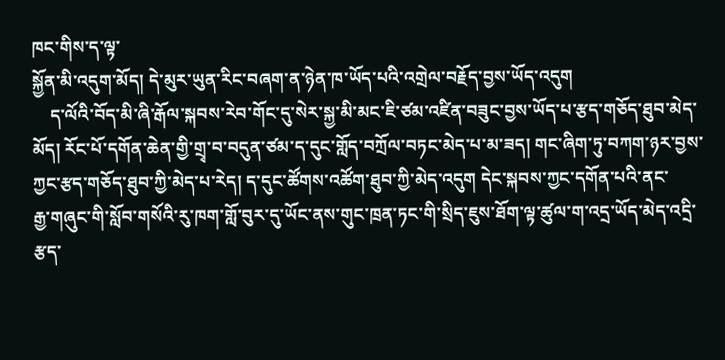ཁང་གིས་ད་ལྟ་
སྐྱོན་མི་འདུག་མོད། དེ་མུར་ཡུན་རིང་བཞག་ན་ཉེན་ཁ་ཡོད་པའི་འགྲེལ་བརྗོད་བྱས་ཡོད་འདུག
    ད་ལོའི་བོད་མི་ཞི་རྒོལ་སྐབས་རེབ་གོང་དུ་སེར་སྐྱ་མི་མང་ཇི་ཙམ་འཛིན་བཟུང་བྱས་ཡོད་པ་རྩད་གཅོད་ཐུབ་མེད་
མོད། རོང་པོ་དགོན་ཆེན་གྱི་གྲྭ་བ་བདུན་ཙམ་ད་དུང་གློད་བཀྲོལ་བཏང་མེད་པ་མ་ཟད། གང་ཞིག་ཏུ་བཀག་ཉར་བྱས་
ཀྱང་རྩད་གཅོད་ཐུབ་ཀྱི་མེད་པ་རེད། ད་དུང་ཚོགས་འཚོག་ཐུབ་ཀྱི་མེད་འདུག དེང་སྐབས་ཀྱང་དགོན་པའི་ནང་
རྒྱ་གཞུང་གི་སློབ་གསོའི་རུ་ཁག་གློ་བུར་དུ་ཡོང་ནས་གུང་ཁྲན་ཏང་གི་སྲིད་ཇུས་ཐོག་ལྟ་ཚུལ་ག་འདྲ་ཡོད་མེད་འདྲི་
རྩད་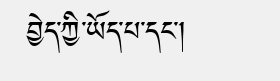བྱེད་ཀྱི་ཡོད་པ་དང་།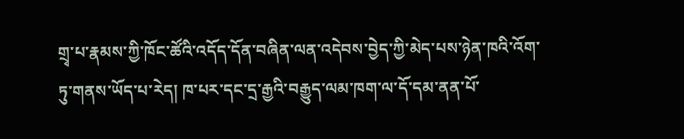གྲྭ་པ་རྣམས་ཀྱི་ཁོང་ཚོའི་འདོད་དོན་བཞིན་ལན་འདེབས་བྱེད་ཀྱི་མེད་པས་ཉེན་ཁའི་འོག་
ཏུ་གནས་ཡོད་པ་རེད། ཁ་པར་དང་དྲ་རྒྱའི་བརྒྱུད་ལམ་ཁག་ལ་དོ་དམ་ནན་པོ་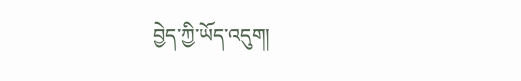བྱེད་ཀྱི་ཡོད་འདུག།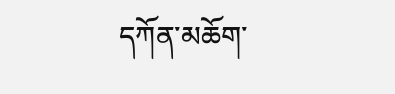དཀོན་མཆོག་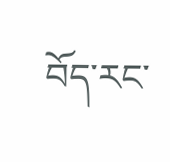བོད་རང་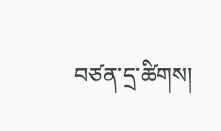བཙན་དྲ་ཚིགས།